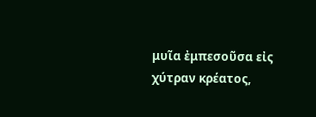μυῖα ἐμπεσοῦσα εἰς χύτραν κρέατος,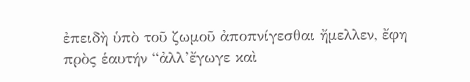ἐπειδὴ ὑπὸ τοῦ ζωμοῦ ἀποπνίγεσθαι ἤμελλεν, ἔφη πρὸς ἑαυτήν “ἀλλ’ἔγωγε καὶ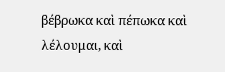βέβρωκα καὶ πέπωκα καὶ λέλουμαι, καὶ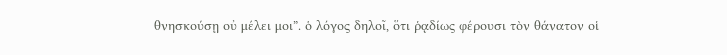θνησκούσῃ οὐ μέλει μοι”. ὁ λόγος δηλοῖ, ὅτι ῥᾳδίως φέρουσι τὸν θάνατον οἱ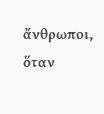ἄνθρωποι, ὅταν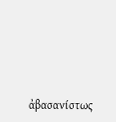ἀβασανίστως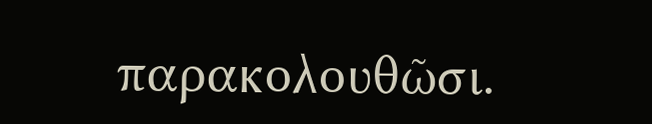παρακολουθῶσι.